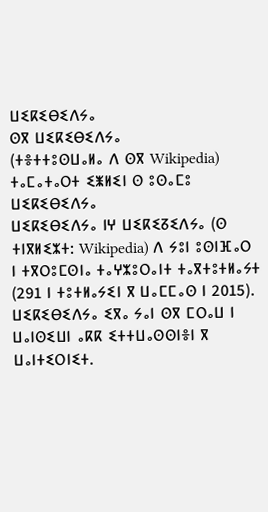ⵡⵉⴽⵉⴱⵉⴷⵢⴰ
ⵙⴳ ⵡⵉⴽⵉⴱⵉⴷⵢⴰ
(ⵜⴻⵜⵜⵓⵙⵡⴰⵍⴰ ⴷ ⵙⴳ Wikipedia)
ⵜⴰⵎⴰⵜⴰⵔⵜ ⵉⵥⵍⵉⵏ ⵙ ⵓⵙⴰⵎⵓ ⵡⵉⴽⵉⴱⵉⴷⵢⴰ
ⵡⵉⴽⵉⴱⵉⴷⵢⴰ ⵏⵖ ⵡⵉⴽⵉⵒⵉⴷⵢⴰ (ⵙ ⵜⵏⴳⵍⵉⵣⵜ: Wikipedia) ⴷ ⵢⵓⵏ ⵓⵙⵏⴼⴰⵔ ⵏ ⵜⴳⵔⵓⵎⵙⵏⴰ ⵜⴰⵖⵣⵓⵔⴰⵏⵜ ⵜⴰⴳⵜⵓⵜⵍⴰⵢⵜ (291 ⵏ ⵜⵓⵜⵍⴰⵢⵉⵏ ⴳ ⵡⴰⵎⵎⴰⵙ ⵏ 2015). ⵡⵉⴽⵉⴱⵉⴷⵢⴰ ⵉⴳⴰ ⵢⴰⵏ ⵙⴳ ⵎⵔⴰⵡ ⵏ ⵡⴰⵏⵙⵉⵡⵏ ⴰⴽⴽ ⵉⵜⵜⵡⴰⵙⵙⵏⴻⵏ ⴳ ⵡⴰⵏⵜⵉⵔⵏⵉⵜ.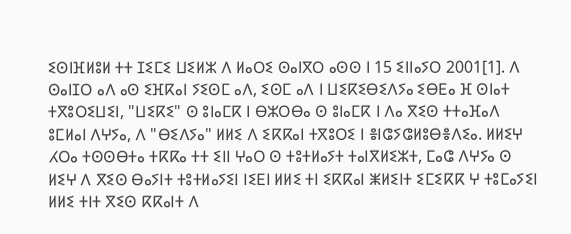ⵉⵙⵏⴼⵍⵓⵍ ⵜⵜ ⵊⵉⵎⵉ ⵡⵉⵍⵣ ⴷ ⵍⴰⵔⵉ ⵙⴰⵏⴳⵔ ⴰⵙⵙ ⵏ 15 ⵉⵏⵏⴰⵢⵔ 2001[1]. ⴷ ⵙⴰⵏⵊⵔ ⴰⴷ ⴰⵙ ⵉⴼⴽⴰⵏ ⵢⵉⵙⵎ ⴰⴷ, ⵉⵙⵎ ⴰⴷ ⵏ ⵡⵉⴽⵉⴱⵉⴷⵢⴰ ⵉⴱⴹⴰ ⴼ ⵙⵏⴰⵜ ⵜⴳⵓⵔⵉⵡⵉⵏ, "ⵡⵉⴽⵉ" ⵙ ⵓⵏⴰⵎⴽ ⵏ ⴱⵣⵔⴱⴰ ⵙ ⵓⵏⴰⵎⴽ ⵏ ⴷⴰ ⴳⵉⵙ ⵜⵜⴰⴼⴰⴷ ⵓⵎⵍⴰⵏ ⴷⵖⵢⴰ, ⴷ "ⴱⵉⴷⵢⴰ" ⵍⵍⵉ ⴷ ⵉⴽⴽⴰⵏ ⵜⴳⵓⵔⵉ ⵏ ⴻⵏⵛⵢⵛⵍⵓⴱⴻⴷⵉⴰ. ⵍⵍⵉⵖ ⵃⵔⴰ ⵜⵙⵙⴱⵜⴰ ⵜⴽⴽⴰ ⵜⵜ ⵉⵏⵏ ⵖⴰⵔ ⵙ ⵜⵓⵜⵍⴰⵢⵜ ⵜⴰⵏⴳⵍⵉⵣⵜ, ⵎⴰⵛ ⴷⵖⵢⴰ ⵙ ⵍⵉⵖ ⴷ ⴳⵉⵙ ⴱⴰⵢⵏⵜ ⵜⵓⵜⵍⴰⵢⵉⵏ ⵏⵉⴹⵏ ⵍⵍⵉ ⵜⵏ ⵉⴽⴽⴰⵏ ⵥⵍⵉⵏⵜ ⵉⵎⵉⴽⴽ ⵖ ⵜⵓⵎⴰⵢⵉⵏ ⵍⵍⵉ ⵜⵏⵜ ⴳⵉⵙ ⴽⴽⴰⵏⵜ ⴷ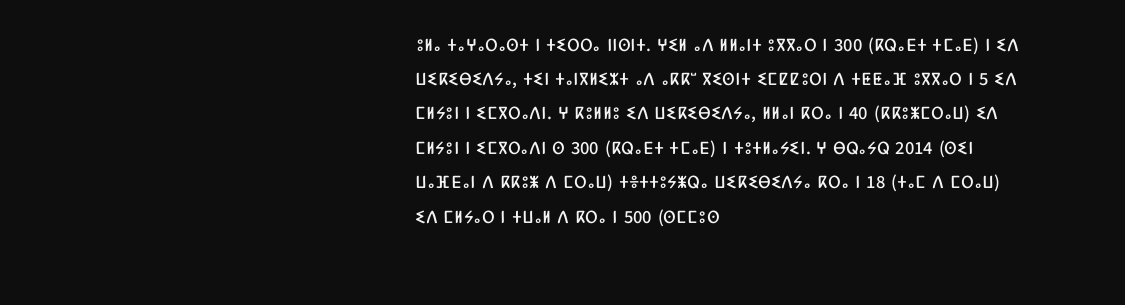ⵓⵍⴰ ⵜⴰⵖⴰⵔⴰⵙⵜ ⵏ ⵜⵉⵔⵔⴰ ⵏⵏⵙⵏⵜ. ⵖⵉⵍ ⴰⴷ ⵍⵍⴰⵏⵜ ⵓⴳⴳⴰⵔ ⵏ 300 (ⴽⵕⴰⴹⵜ ⵜⵎⴰⴹ) ⵏ ⵉⴷ ⵡⵉⴽⵉⴱⵉⴷⵢⴰ, ⵜⵉⵏ ⵜⴰⵏⴳⵍⵉⵣⵜ ⴰⴷ ⴰⴽⴽⵯ ⴳⵉⵙⵏⵜ ⵉⵎⵇⵇⵓⵔⵏ ⴷ ⵜⵟⵟⴰⴼ ⵓⴳⴳⴰⵔ ⵏ 5 ⵉⴷ ⵎⵍⵢⵓⵏ ⵏ ⵉⵎⴳⵔⴰⴷⵏ. ⵖ ⴽⵓⵍⵍⵓ ⵉⴷ ⵡⵉⴽⵉⴱⵉⴷⵢⴰ, ⵍⵍⴰⵏ ⴽⵔⴰ ⵏ 40 (ⴽⴽⵓⵥⵎⵔⴰⵡ) ⵉⴷ ⵎⵍⵢⵓⵏ ⵏ ⵉⵎⴳⵔⴰⴷⵏ ⵙ 300 (ⴽⵕⴰⴹⵜ ⵜⵎⴰⴹ) ⵏ ⵜⵓⵜⵍⴰⵢⵉⵏ. ⵖ ⴱⵕⴰⵢⵕ 2014 (ⵙⵉⵏ ⵡⴰⴼⴹⴰⵏ ⴷ ⴽⴽⵓⵥ ⴷ ⵎⵔⴰⵡ) ⵜⴻⵜⵜⵓⵢⵥⵕⴰ ⵡⵉⴽⵉⴱⵉⴷⵢⴰ ⴽⵔⴰ ⵏ 18 (ⵜⴰⵎ ⴷ ⵎⵔⴰⵡ) ⵉⴷ ⵎⵍⵢⴰⵔ ⵏ ⵜⵡⴰⵍ ⴷ ⴽⵔⴰ ⵏ 500 (ⵙⵎⵎⵓⵙ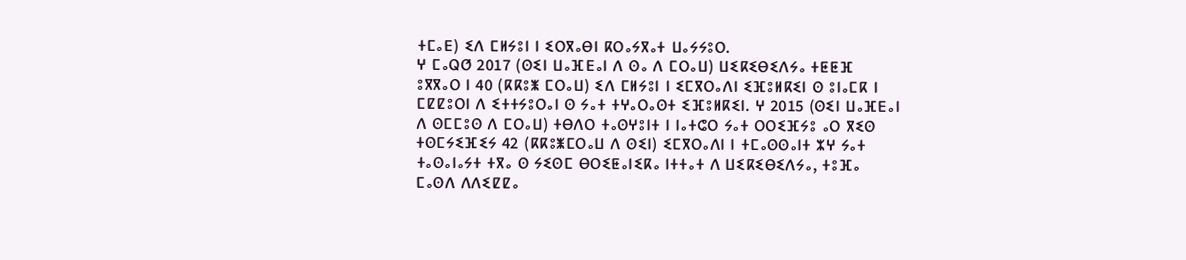ⵜⵎⴰⴹ) ⵉⴷ ⵎⵍⵢⵓⵏ ⵏ ⵉⵔⴳⴰⴱⵏ ⴽⵔⴰⵢⴳⴰⵜ ⵡⴰⵢⵢⵓⵔ.
ⵖ ⵎⴰⵕⵚ 2017 (ⵙⵉⵏ ⵡⴰⴼⴹⴰⵏ ⴷ ⵙⴰ ⴷ ⵎⵔⴰⵡ) ⵡⵉⴽⵉⴱⵉⴷⵢⴰ ⵜⵟⵟⴼ ⵓⴳⴳⴰⵔ ⵏ 40 (ⴽⴽⵓⵥ ⵎⵔⴰⵡ) ⵉⴷ ⵎⵍⵢⵓⵏ ⵏ ⵉⵎⴳⵔⴰⴷⵏ ⵉⴼⵓⵍⴽⵉⵏ ⵙ ⵓⵏⴰⵎⴽ ⵏ ⵎⵇⵇⵓⵔⵏ ⴷ ⵉⵜⵜⵢⵓⵔⴰⵏ ⵙ ⵢⴰⵜ ⵜⵖⴰⵔⴰⵙⵜ ⵉⴼⵓⵍⴽⵉⵏ. ⵖ 2015 (ⵙⵉⵏ ⵡⴰⴼⴹⴰⵏ ⴷ ⵙⵎⵎⵓⵙ ⴷ ⵎⵔⴰⵡ) ⵜⴱⴷⵔ ⵜⴰⵙⵖⵓⵏⵜ ⵏ ⵏⴰⵜⵛⵔ ⵢⴰⵜ ⵔⵔⵉⴼⵢⵓ ⴰⵔ ⴳⵉⵙ ⵜⵙⵎⵢⵉⴼⵉⵢ 42 (ⴽⴽⵓⵥⵎⵔⴰⵡ ⴷ ⵙⵉⵏ) ⵉⵎⴳⵔⴰⴷⵏ ⵏ ⵜⵎⴰⵙⵙⴰⵏⵜ ⵣⵖ ⵢⴰⵜ ⵜⴰⵙⴰⵏⴰⵢⵜ ⵜⴳⴰ ⵙ ⵢⵉⵙⵎ ⴱⵔⵉⵟⴰⵏⵉⴽⴰ ⵏⵜⵜⴰⵜ ⴷ ⵡⵉⴽⵉⴱⵉⴷⵢⴰ, ⵜⵓⴼⴰ ⵎⴰⵙⴷ ⴷⴷⵉⵇⵇⴰ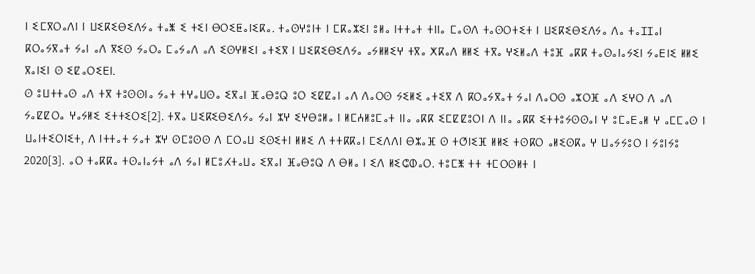ⵏ ⵉⵎⴳⵔⴰⴷⵏ ⵏ ⵡⵉⴽⵉⴱⵉⴷⵢⴰ ⵜⴰⵥ ⵉ ⵜⵉⵏ ⴱⵔⵉⵟⴰⵏⵉⴽⴰ. ⵜⴰⵙⵖⵓⵏⵜ ⵏ ⵎⴽⴰⵣⵉⵏ ⵓⵍⴰ ⵏⵜⵜⴰⵜ ⵜⵏⵏⴰ ⵎⴰⵙⴷ ⵜⴰⵙⵔⵜⵉⵜ ⵏ ⵡⵉⴽⵉⴱⵉⴷⵢⴰ ⴷⴰ ⵜⴰⵊⵊⴰⵏ ⴽⵔⴰⵢⴳⴰⵜ ⵢⴰⵏ ⴰⴷ ⴳⵉⵙ ⵢⴰⵔⴰ ⵎⴰⵢⴰⴷ ⴰⴷ ⵉⵙⵖⵍⵉⵏ ⴰⵜⵉⴳ ⵏ ⵡⵉⴽⵉⴱⵉⴷⵢⴰ ⴰⵢⵍⵍⵉⵖ ⵜⴳⴰ ⵅⴽⴰⴷ ⵍⵍⵉ ⵜⴳⴰ ⵖⵉⵍⴰⴷ ⵜⵓⴼ ⴰⴽⴽ ⵜⴰⵙⴰⵏⴰⵢⵉⵏ ⵢⴰⴹⵏⵉ ⵍⵍⵉ ⴳⴰⵏⵉⵏ ⵙ ⵉⵇⴰⵔⵉⴹⵏ.
ⵙ ⵓⵡⵜⵜⴰⵙ ⴰⴷ ⵜⴳ ⵜⵓⵙⵙⵏⴰ ⵢⴰⵜ ⵜⵖⴰⵡⵙⴰ ⵉⴳⴰⵏ ⴼⴰⴱⵓⵕ ⵓⵔ ⵉⵇⵇⴰⵏ ⴰⴷ ⴷⴰⵔⵙ ⵢⵉⵍⵉ ⴰⵜⵉⴳ ⴷ ⴽⵔⴰⵢⴳⴰⵜ ⵢⴰⵏ ⴷⴰⵔⵙ ⴰⵣⵔⴼ ⴰⴷ ⵉⵖⵔ ⴷ ⴰⴷ ⵢⴰⵇⵇⵔⴰ ⵖⴰⵢⵍⵉ ⵉⵜⵜⵉⵔⵉ[2]. ⵜⴳⴰ ⵡⵉⴽⵉⴱⵉⴷⵢⴰ ⵢⴰⵏ ⵣⵖ ⵉⵖⴱⵓⵍⴰ ⵏ ⵍⵎⵄⵍⵓⵎⴰⵜ ⵏⵏⴰ ⴰⴽⴽ ⵉⵎⵇⵇⵓⵔⵏ ⴷ ⵏⵏⴰ ⴰⴽⴽ ⵉⵜⵜⵓⵢⵙⵙⴰⵏ ⵖ ⵓⵎⴰⴹⴰⵍ ⵖ ⴰⵎⵎⴰⵙ ⵏ ⵡⴰⵏⵜⵉⵔⵏⵉⵜ, ⴷ ⵏⵜⵜⴰⵜ ⵢⴰⵜ ⵣⵖ ⵙⵎⵓⵙⵙ ⴷ ⵎⵔⴰⵡ ⵉⵙⵉⵜⵏ ⵍⵍⵉ ⴷ ⵜⵜⴽⴽⴰⵏ ⵎⵉⴷⴷⵏ ⴱⵣⴰⴼ ⵙ ⵜⵚⵏⵉⴼ ⵍⵍⵉ ⵜⵙⴽⵔ ⴰⵍⵉⵙⴽⴰ ⵖ ⵡⴰⵢⵢⵓⵔ ⵏ ⵢⵓⵏⵢⵓ 2020[3]. ⴰⵔ ⵜⴰⴽⴽⴰ ⵜⵙⴰⵏⴰⵢⵜ ⴰⴷ ⵢⴰⵏ ⵍⵎⵓⵃⵜⴰⵡⴰ ⵉⴳⴰⵏ ⴼⴰⴱⵓⵕ ⴷ ⴱⵍⴰ ⵏ ⵉⴷ ⵍⵉⵛⵀⴰⵔ. ⵜⵓⵎⵥ ⵜⵜ ⵜⵎⵔⵙⵍⵜ ⵏ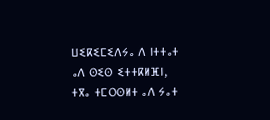ⵡⵉⴽⵉⵎⵉⴷⵢⴰ ⴷ ⵏⵜⵜⴰⵜ ⴰⴷ ⵙⵉⵙ ⵉⵜⵜⴽⵍⴼⵏ, ⵜⴳⴰ ⵜⵎⵔⵙⵍⵜ ⴰⴷ ⵢⴰⵜ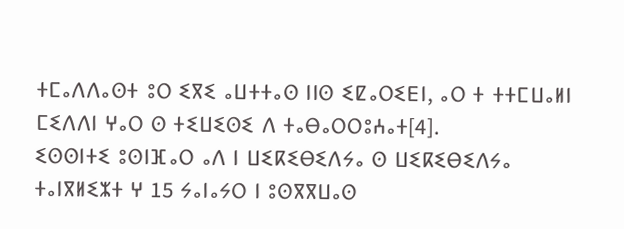ⵜⵎⴰⴷⴷⴰⵙⵜ ⵓⵔ ⵉⴳⵉ ⴰⵡⵜⵜⴰⵙ ⵏⵏⵙ ⵉⵇⴰⵔⵉⴹⵏ, ⴰⵔ ⵜ ⵜⵜⵎⵡⴰⵍⵏ ⵎⵉⴷⴷⵏ ⵖⴰⵔ ⵙ ⵜⵉⵡⵉⵙⵉ ⴷ ⵜⴰⴱⴰⵔⵔⵓⵄⴰⵜ[4].
ⵉⵙⵙⵏⵜⵉ ⵓⵙⵏⴼⴰⵔ ⴰⴷ ⵏ ⵡⵉⴽⵉⴱⵉⴷⵢⴰ ⵙ ⵡⵉⴽⵉⴱⵉⴷⵢⴰ ⵜⴰⵏⴳⵍⵉⵣⵜ ⵖ 15 ⵢⴰⵏⴰⵢⵔ ⵏ ⵓⵙⴳⴳⵡⴰⵙ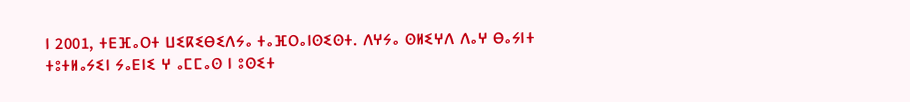ⵏ 2001, ⵜⴹⴼⴰⵔⵜ ⵡⵉⴽⵉⴱⵉⴷⵢⴰ ⵜⴰⴼⵔⴰⵏⵙⵉⵙⵜ. ⴷⵖⵢⴰ ⵙⵍⵉⵖⴷ ⴷⴰⵖ ⴱⴰⵢⵏⵜ ⵜⵓⵜⵍⴰⵢⵉⵏ ⵢⴰⴹⵏⵉ ⵖ ⴰⵎⵎⴰⵙ ⵏ ⵓⵙⵉⵜ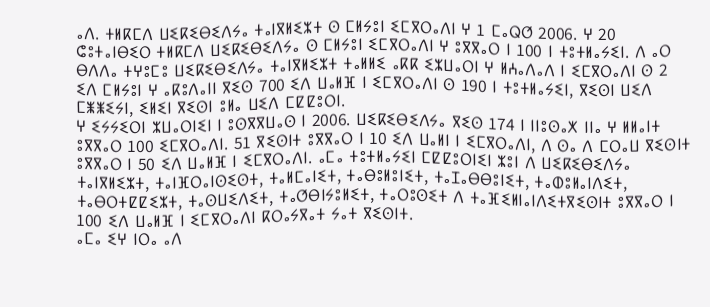ⴰⴷ. ⵜⵍⴽⵎⴷ ⵡⵉⴽⵉⴱⵉⴷⵢⴰ ⵜⴰⵏⴳⵍⵉⵣⵜ ⵙ ⵎⵍⵢⵓⵏ ⵉⵎⴳⵔⴰⴷⵏ ⵖ 1 ⵎⴰⵕⵚ 2006. ⵖ 20 ⵛⵓⵜⴰⵏⴱⵉⵔ ⵜⵍⴽⵎⴷ ⵡⵉⴽⵉⴱⵉⴷⵢⴰ ⵙ ⵎⵍⵢⵓⵏ ⵉⵎⴳⵔⴰⴷⵏ ⵖ ⵓⴳⴳⴰⵔ ⵏ 100 ⵏ ⵜⵓⵜⵍⴰⵢⵉⵏ. ⴷ ⴰⵔ ⴱⴷⴷⴰ ⵜⵖⵓⵎⵓ ⵡⵉⴽⵉⴱⵉⴷⵢⴰ ⵜⴰⵏⴳⵍⵉⵣⵜ ⵜⴰⵍⵍⵉ ⴰⴽⴽ ⵉⵣⵡⴰⵔⵏ ⵖ ⵍⵄⴰⴷⴰⴷ ⵏ ⵉⵎⴳⵔⴰⴷⵏ ⵙ 2 ⵉⴷ ⵎⵍⵢⵓⵏ ⵖ ⴰⴽⵓⴷⴰⵏⵏ ⴳⵉⵙ 700 ⵉⴷ ⵡⴰⵍⴼ ⵏ ⵉⵎⴳⵔⴰⴷⵏ ⵙ 190 ⵏ ⵜⵓⵜⵍⴰⵢⵉⵏ, ⴳⵉⵙⵏ ⵡⵉⴷ ⵎⵥⵥⵉⵢⵏ, ⵉⵍⵉⵏ ⴳⵉⵙⵏ ⵓⵍⴰ ⵡⵉⴷ ⵎⵇⵇⵓⵔⵏ.
ⵖ ⵉⵢⵢⵉⵔⵏ ⵣⵡⴰⵔⵏⵉⵏ ⵏ ⵓⵙⴳⴳⵡⴰⵙ ⵏ 2006. ⵡⵉⴽⵉⴱⵉⴷⵢⴰ ⴳⵉⵙ 174 ⵏ ⵏⵏⵓⵙⴰⵅ ⵏⵏⴰ ⵖ ⵍⵍⴰⵏⵜ ⵓⴳⴳⴰⵔ 100 ⵉⵎⴳⵔⴰⴷⵏ. 51 ⴳⵉⵙⵏⵜ ⵓⴳⴳⴰⵔ ⵏ 10 ⵉⴷ ⵡⴰⵍⵏ ⵏ ⵉⵎⴳⵔⴰⴷⵏ, ⴷ ⵙⴰ ⴷ ⵎⵔⴰⵡ ⴳⵉⵙⵏⵜ ⵓⴳⴳⴰⵔ ⵏ 50 ⵉⴷ ⵡⴰⵍⴼ ⵏ ⵉⵎⴳⵔⴰⴷⵏ. ⴰⵎⴰ ⵜⵓⵜⵍⴰⵢⵉⵏ ⵎⵇⵇⵓⵔⵏⵉⵏ ⵣⵓⵏ ⴷ ⵡⵉⴽⵉⴱⵉⴷⵢⴰ ⵜⴰⵏⴳⵍⵉⵣⵜ, ⵜⴰⵏⴼⵔⴰⵏⵙⵉⵙⵜ, ⵜⴰⵍⵎⴰⵏⵉⵜ, ⵜⴰⴱⵓⵍⵓⵏⵉⵜ, ⵜⴰⵊⴰⴱⴱⵓⵏⵉⵜ, ⵜⴰⵀⵓⵍⴰⵏⴷⵉⵜ, ⵜⴰⴱⵔⵜⵇⵇⵉⵣⵜ, ⵜⴰⵙⵡⵉⴷⵉⵜ, ⵜⴰⵚⴱⵏⵢⵓⵍⵉⵜ, ⵜⴰⵔⵓⵙⵉⵜ ⴷ ⵜⴰⴼⵉⵍⵏⴰⵏⴷⵉⵜⴳⵉⵙⵏⵜ ⵓⴳⴳⴰⵔ ⵏ 100 ⵉⴷ ⵡⴰⵍⴼ ⵏ ⵉⵎⴳⵔⴰⴷⵏ ⴽⵔⴰⵢⴳⴰⵜ ⵢⴰⵜ ⴳⵉⵙⵏⵜ.
ⴰⵎⴰ ⵉⵖ ⵏⵔⴰ ⴰⴷ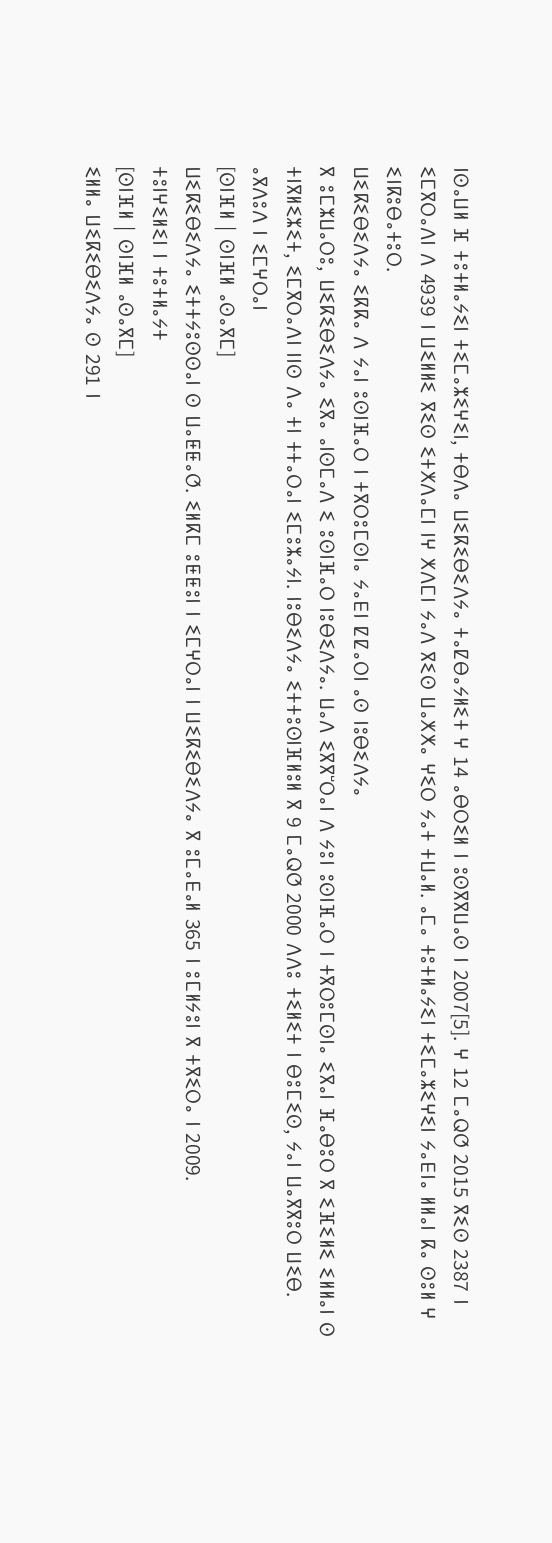ⵏⵙⴰⵡⵍ ⴼ ⵜⵓⵜⵍⴰⵢⵉⵏ ⵜⵉⵎⴰⵣⵉⵖⵉⵏ, ⵜⴱⴷⴰ ⵡⵉⴽⵉⴱⵉⴷⵢⴰ ⵜⴰⵇⴱⴰⵢⵍⵉⵜ ⵖ 14 ⴰⴱⵔⵉⵍ ⵏ ⵓⵙⴳⴳⵡⴰⵙ ⵏ 2007[5]. ⵖ 12 ⵎⴰⵕⵚ 2015 ⴳⵉⵙ 2387 ⵏ ⵉⵎⴳⵔⴰⴷⵏ ⴷ 4939 ⵏ ⵡⵉⵍⵍⵉ ⴳⵉⵙ ⵉⵜⵅⴷⴰⵎⵏ ⵏⵖ ⵅⴷⵎⵏ ⵢⴰⴷ ⴳⵉⵙ ⵡⴰⵅⵅⴰ ⵖⵉⵔ ⵢⴰⵜ ⵜⵡⴰⵍ. ⴰⵎⴰ ⵜⵓⵜⵍⴰⵢⵉⵏ ⵜⵉⵎⴰⵣⵉⵖⵉⵏ ⵢⴰⴹⵏⴰ ⵍⵍⴰⵏ ⴽⴰ ⵙⵓⵍ ⵖ ⵉⵏⴽⵓⴱⴰⵜⵓⵔ.
ⵡⵉⴽⵉⴱⵉⴷⵢⴰ ⵉⴽⴽⴰ ⴷ ⵢⴰⵏ ⵓⵙⵏⴼⴰⵔ ⵏ ⵜⴳⵔⵓⵎⵙⵏⴰ ⵢⴰⴹⵏ ⵇⵇⴰⵔⵏ ⴰⵙ ⵏⵓⴱⵉⴷⵢⴰ
ⴳ ⵓⵎⵣⵡⴰⵔⵓ, ⵡⵉⴽⵉⴱⵉⴷⵢⴰ ⵉⴳⴰ ⴰⵏⵙⵎⴰⴷ ⵉ ⵓⵙⵏⴼⴰⵔ ⵏⵓⴱⵉⴷⵢⴰ. ⵡⴰⴷ ⵉⴳⴳⵯⵔⴰⵏ ⴷ ⵢⵓⵏ ⵓⵙⵏⴼⴰⵔ ⵏ ⵜⴳⵔⵓⵎⵙⵏⴰ ⵉⴳⴰⵏ ⴼⴰⴱⵓⵔ ⴳ ⵉⴼⵉⵍⵉ ⵉⵍⵍⴰⵏ ⵙ ⵜⵏⴳⵍⵉⵣⵉⵜ, ⵉⵎⴳⵔⴰⴷⵏ ⵏⵏⵙ ⴷⴰ ⵜⵏ ⵜⵜⴰⵔⴰⵏ ⵉⵎⵓⵣⴰⵢⵏ. ⵏⵓⴱⵉⴷⵢⴰ ⵉⵜⵜⵓⵙⵏⴼⵍⵓⵍ ⴳ 9 ⵎⴰⵕⵚ 2000 ⴷⴷⵓ ⵜⵉⵍⵉⵜ ⵏ ⴱⵓⵎⵉⵙ, ⵢⴰⵏ ⵡⴰⴳⴳⵓⵔ ⵡⵉⴱ.
ⴰⴳⴷⵓⴷ ⵏ ⵉⵎⵖⵔⴰⵏ
[ⵙⵏⴼⵍ | ⵙⵏⴼⵍ ⴰⵙⴰⴳⵎ]
ⵡⵉⴽⵉⴱⵉⴷⵢⴰ ⵉⵜⵜⵢⵓⵙⵙⴰⵏ ⵙ ⵡⴰⵟⵟⴰⵚ. ⵉⵍⴽⵎ ⵓⵟⵟⵓⵏ ⵏ ⵉⵎⵖⵔⴰⵏ ⵏ ⵡⵉⴽⵉⴱⵉⴷⵢⴰ ⴳ ⵓⵎⴰⴹⴰⵍ 365 ⵏ ⵓⵎⵍⵢⵓⵏ ⴳ ⵜⴳⵉⵔⴰ ⵏ 2009.
ⵜⵓⵏⵖⵉⵍⵉⵏ ⵏ ⵜⵓⵜⵍⴰⵢⵜ
[ⵙⵏⴼⵍ | ⵙⵏⴼⵍ ⴰⵙⴰⴳⵎ]
ⵉⵍⵍⴰ ⵡⵉⴽⵉⴱⵉⴷⵢⴰ ⵙ 291 ⵏ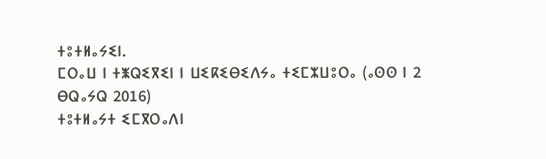ⵜⵓⵜⵍⴰⵢⵉⵏ.
ⵎⵔⴰⵡ ⵏ ⵜⵥⵕⵉⴳⵉⵏ ⵏ ⵡⵉⴽⵉⴱⵉⴷⵢⴰ ⵜⵉⵎⵣⵡⵓⵔⴰ (ⴰⵙⵙ ⵏ 2 ⴱⵕⴰⵢⵕ 2016)
ⵜⵓⵜⵍⴰⵢⵜ ⵉⵎⴳⵔⴰⴷⵏ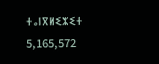ⵜⴰⵏⴳⵍⵉⵣⵉⵜ 5,165,572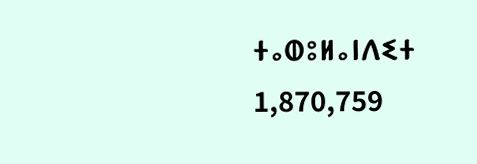ⵜⴰⵀⵓⵍⴰⵏⴷⵉⵜ 1,870,759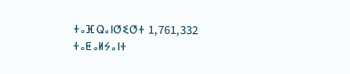ⵜⴰⴼⵕⴰⵏⵚⵉⵚⵜ 1,761,332
ⵜⴰⵟⴰⵍⵢⴰⵏⵜ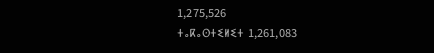1,275,526
ⵜⴰⴽⴰⵙⵜⵉⵍⵉⵜ 1,261,083